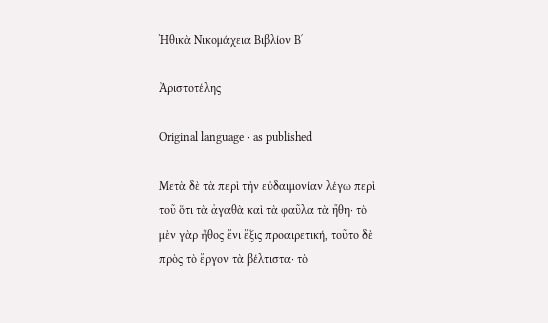Ἠθικὰ Νικομάχεια Βιβλίον Βʹ

Ἀριστοτέλης

Original language · as published

Μετὰ δὲ τὰ περὶ τὴν εὐδαιμονίαν λέγω περὶ τοῦ ὅτι τὰ ἀγαθὰ καὶ τὰ φαῦλα τὰ ἤθη· τὸ μὲν γὰρ ἦθος ἔνι ἕξις προαιρετική, τοῦτο δὲ πρὸς τὸ ἔργον τὰ βέλτιστα· τὸ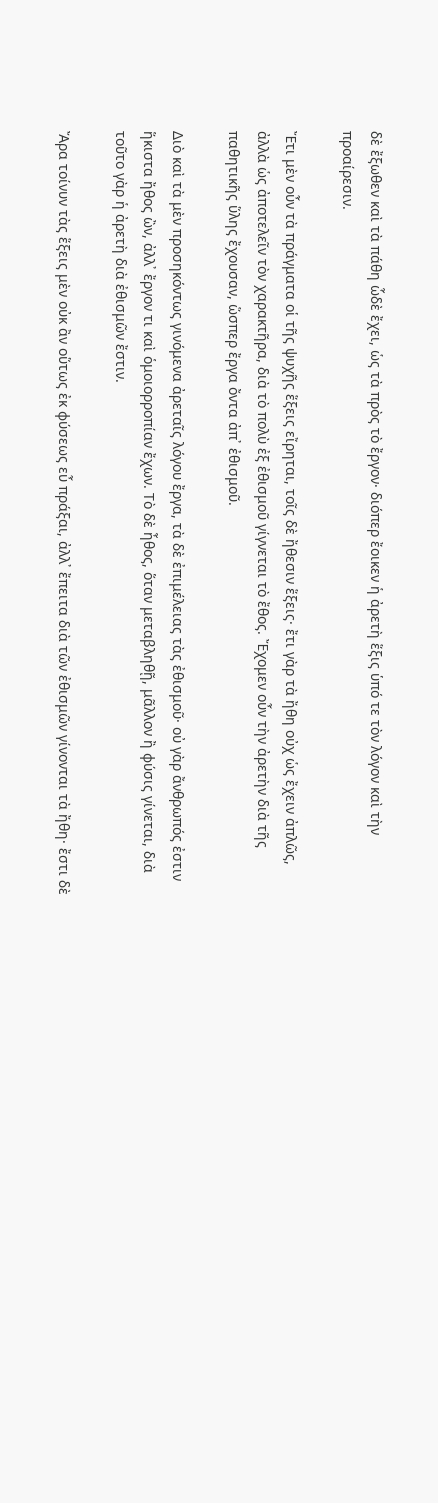δὲ ἔξωθεν καὶ τὰ πάθη ὧδὲ ἔχει, ὡς τὰ πρὸς τὸ ἔργον· διόπερ ἔοικεν ἡ ἀρετὴ ἕξις ὑπό τε τὸν λόγον καὶ τὴν προαίρεσιν.

Ἔτι μὲν οὖν τὰ πράγματα οἱ τῆς ψυχῆς ἕξεις εἴρηται, τοῖς δὲ ἤθεσιν ἕξεις· ἔτι γὰρ τὰ ἤθη οὐχ ὡς ἔχειν ἀπλῶς, ἀλλὰ ὡς ἀποτελεῖν τὸν χαρακτῆρα, διὰ τὸ πολὺ ἐξ ἐθισμοῦ γίγνεται τὸ ἔθος. Ἔχομεν οὖν τὴν ἀρετὴν διὰ τῆς παθητικῆς ὕλης ἔχουσαν, ὥσπερ ἔργα ὄντα ἀπ᾿ ἐθισμοῦ.

Διὸ καὶ τὰ μὲν προσηκόντως γινόμενα ἀρεταῖς λόγου ἔργα, τὰ δὲ ἐπιμέλειας τὰς ἐθισμοῦ· οὐ γὰρ ἄνθρωπός ἐστιν ἥκιστα ἤθος ὢν, ἀλλ᾽ ἔργον τι καὶ ὁμοιορροπίαν ἔχων. Τὸ δὲ ἦθος, ὅταν μεταβληθῇ, μᾶλλον ἢ φύσις γίνεται, διὰ τοῦτο γὰρ ἡ ἀρετὴ διὰ ἐθισμῶν ἔστιν.

Ἄρα τοίνυν τὰς ἕξεις μὲν οὐκ ἂν οὕτως ἐκ φύσεως εὖ πράξαι, ἀλλ᾽ ἔπειτα διὰ τῶν ἐθισμῶν γίνονται τὰ ἤθη· ἔστι δὲ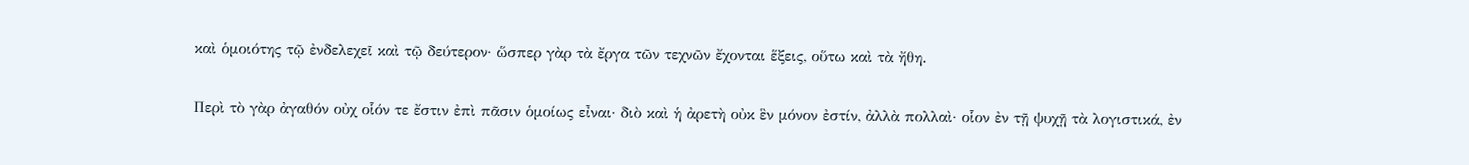καὶ ὁμοιότης τῷ ἐνδελεχεῖ καὶ τῷ δεύτερον· ὥσπερ γὰρ τὰ ἔργα τῶν τεχνῶν ἔχονται ἕξεις, οὕτω καὶ τὰ ἤθη.

Περὶ τὸ γὰρ ἀγαθόν οὐχ οἷόν τε ἔστιν ἐπὶ πᾶσιν ὁμοίως εἶναι· διὸ καὶ ἡ ἀρετὴ οὐκ ἓν μόνον ἐστίν, ἀλλὰ πολλαὶ· οἷον ἐν τῇ ψυχῇ τὰ λογιστικά, ἐν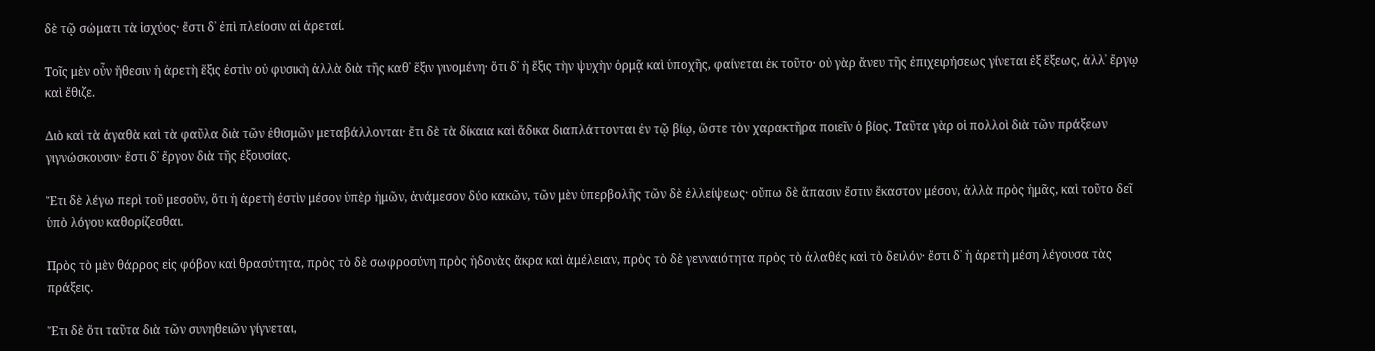δὲ τῷ σώματι τὰ ἰσχύος· ἔστι δ᾽ ἐπὶ πλείοσιν αἱ ἀρεταί.

Τοῖς μὲν οὖν ἤθεσιν ἡ ἀρετὴ ἕξις ἐστὶν οὐ φυσικὴ ἀλλὰ διὰ τῆς καθ᾽ ἕξιν γινομένη· ὅτι δ᾽ ἡ ἕξις τὴν ψυχὴν ὁρμᾷ καὶ ὑποχῆς, φαίνεται ἐκ τοῦτο· οὐ γὰρ ἄνευ τῆς ἐπιχειρήσεως γίνεται ἐξ ἕξεως, ἀλλ᾽ ἔργῳ καὶ ἔθιζε.

Διὸ καὶ τὰ ἀγαθὰ καὶ τὰ φαῦλα διὰ τῶν ἐθισμῶν μεταβάλλονται· ἔτι δὲ τὰ δίκαια καὶ ἄδικα διαπλάττονται ἐν τῷ βίῳ, ὥστε τὸν χαρακτῆρα ποιεῖν ὁ βίος. Ταῦτα γὰρ οἱ πολλοὶ διὰ τῶν πράξεων γιγνώσκουσιν· ἔστι δ᾽ ἔργον διὰ τῆς ἐξουσίας.

Ἔτι δὲ λέγω περὶ τοῦ μεσοῦν, ὅτι ἡ ἀρετὴ ἐστὶν μέσον ὑπὲρ ἡμῶν, ἀνάμεσον δύο κακῶν, τῶν μὲν ὑπερβολῆς τῶν δὲ ἐλλείψεως· οὔπω δὲ ἅπασιν ἔστιν ἕκαστον μέσον, ἀλλὰ πρὸς ἡμᾶς, καὶ τοῦτο δεῖ ὑπὸ λόγου καθορίζεσθαι.

Πρὸς τὸ μὲν θάρρος εἰς φόβον καὶ θρασύτητα, πρὸς τὸ δὲ σωφροσύνη πρὸς ἡδονὰς ἄκρα καὶ ἀμέλειαν, πρὸς τὸ δὲ γενναιότητα πρὸς τὸ ἀλαθές καὶ τὸ δειλόν· ἔστι δ᾽ ἡ ἀρετὴ μέση λέγουσα τὰς πράξεις.

Ἔτι δὲ ὅτι ταῦτα διὰ τῶν συνηθειῶν γίγνεται,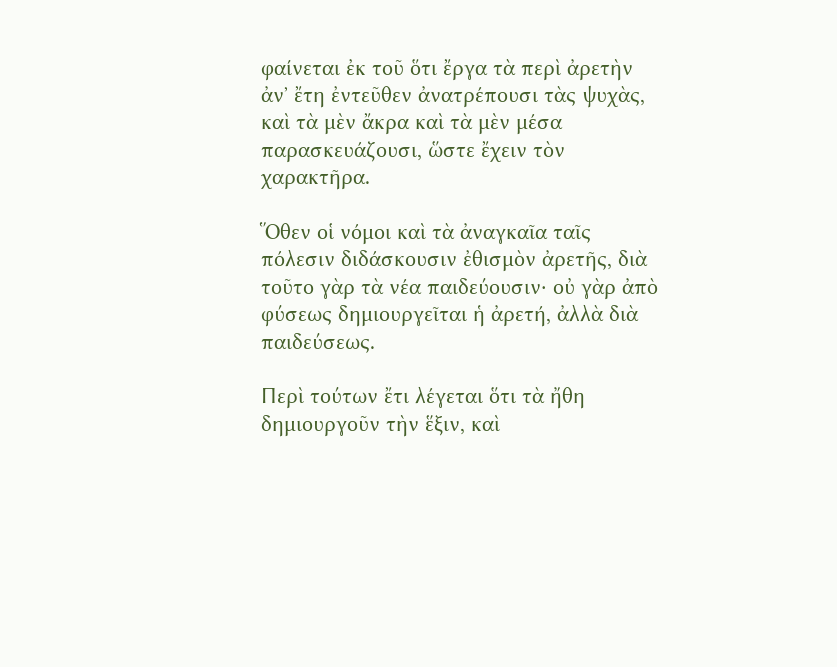φαίνεται ἐκ τοῦ ὅτι ἔργα τὰ περὶ ἀρετὴν ἀν᾽ ἔτη ἐντεῦθεν ἀνατρέπουσι τὰς ψυχὰς, καὶ τὰ μὲν ἄκρα καὶ τὰ μὲν μέσα παρασκευάζουσι, ὥστε ἔχειν τὸν χαρακτῆρα.

Ὅθεν οἱ νόμοι καὶ τὰ ἀναγκαῖα ταῖς πόλεσιν διδάσκουσιν ἐθισμὸν ἀρετῆς, διὰ τοῦτο γὰρ τὰ νέα παιδεύουσιν· οὐ γὰρ ἀπὸ φύσεως δημιουργεῖται ἡ ἀρετή, ἀλλὰ διὰ παιδεύσεως.

Περὶ τούτων ἔτι λέγεται ὅτι τὰ ἤθη δημιουργοῦν τὴν ἕξιν, καὶ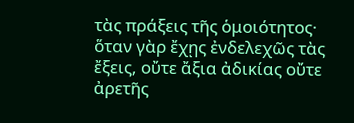τὰς πράξεις τῆς ὁμοιότητος· ὅταν γὰρ ἔχῃς ἐνδελεχῶς τὰς ἔξεις, οὔτε ἄξια ἀδικίας οὔτε ἀρετῆς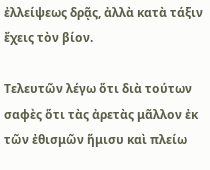ἐλλείψεως δρᾷς, ἀλλὰ κατὰ τάξιν ἔχεις τὸν βίον.

Τελευτῶν λέγω ὅτι διὰ τούτων σαφὲς ὅτι τὰς ἀρετὰς μᾶλλον ἐκ τῶν ἐθισμῶν ἥμισυ καὶ πλείω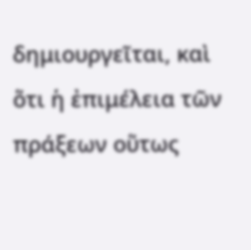δημιουργεῖται, καὶ ὅτι ἡ ἐπιμέλεια τῶν πράξεων οὕτως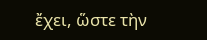ἔχει, ὥστε τὴν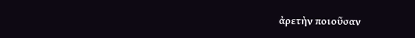ἀρετὴν ποιοῦσαν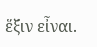ἕξιν εἶναι.